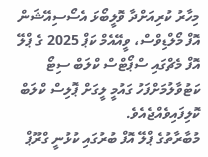މިހާރު ކުރިއަށްދާ ވޮލީބޯޅަ އެސޯސިއޭޝަން އޮފް މޯލްޑިވްސް، ވީއޭއެމް ކަޕް 2025 ގެ ޕްލޭ އޮފް މެޗްގައި ސްޕޯޓްސް ކްލަބް ސިޓޯ ކަޓުވާލުމަށްފަހު ގައުމީ ލީގަށް ޕޮލިސް ކްލަބް ކޮލިފައިވެއްޖެއެވެ.
މުބާރާތުގެ ޕްލޭ އޮފް ބުރުގައި ކުޅުނީ ގްރޫޕް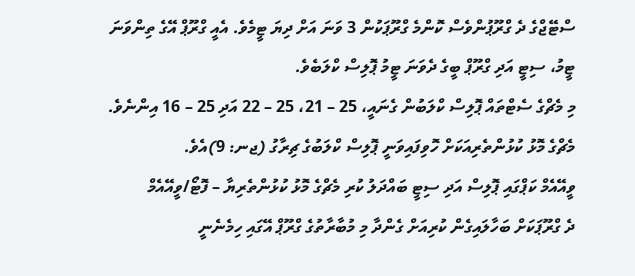ސްޓޭޖްގެ ދެ ގްރޫޕުންވެސް ކޮންމެ ގްރޫޕަކުން 3 ވަނަ އަށް ދިޔަ ޓީމެވެ. އެއީ ގްރޫޕް އޭގެ ތިންވަނަ ޓީމު، ސިޓީ އަދި ގްރޫޕް ބީގެ ދެވަނަ ޓީމު ޕޮލިސް ކްލަބެވެ.
މި މެޗްގެ ސެޓްތައް ޕޮލިސް ކްލަބުން ގެނައީ، 25 – 21، 25 – 22 އަދި 25 – 16 އިންނެވެ.
މެޗްގެ މޮޅު ކުޅުންތެރިއަކަށް ހޮވިފައިވަނީ ޕޮލިސް ކްލަބުގެ ޗިރާގު (ޖނ: 9)އެވެ.
ވީއޭއެމް ކަޕްގައި ޕޮލިސް އަދި ސިޓީ ބައްދަލު ކުރި މެޗްގެ މޮޅު ކުޅުންތެރިޔާ – ފޮޓޯ/ވީއޭއެމް
ދެ ގްރޫޕަކަށް ބަހާލައިގެން ކުރިއަށް ގެންދާ މި މުބާރާތުގެ ގްރޫޕް އޭގައި ހިމެނެނީ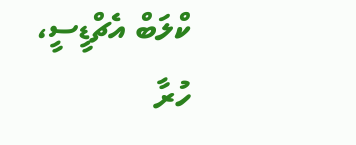ކްލަބް އެޗްޑީސީ، ހުރާ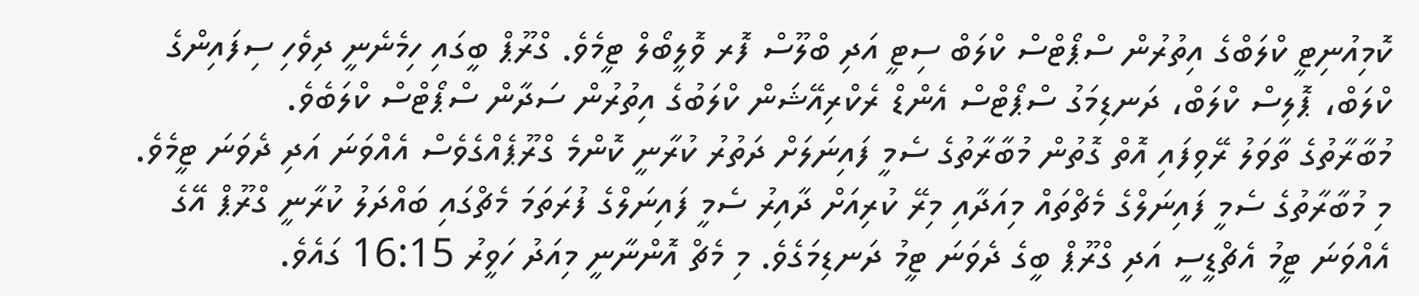ކޮމިއުނިޓީ ކްލަބްގެ އިތުރުން ސްޕޯޓްސް ކްލަބް ސިޓީ އަދި ބްލޫސް ފޮރ ވޮލީބޯލް ޓީމެވެ. ގްރޫޕް ބީގައި ހިމެނެނީ ދިވެހި ސިފައިންގެ ކްލަބް، ޕޮލިސް ކްލަބް، ދަނޑިމަގު ސްޕޯޓްސް އެންޑް ރެކްރިއޭޝަން ކްލަބުގެ އިތުރުން ސަދާން ސްޕޯޓްސް ކްލަބެވެ.
މުބާރާތުގެ ތާވަލު ރޭވިފައި އޮތް ގޮތުން މުބާރާތުގެ ސެމީ ފައިނަލަށް ދަތުރު ކުރާނީ ކޮންމެ ގްރޫޕެއްގެވެސް އެއްވަނަ އަދި ދެވަނަ ޓީމެވެ.
މި މުބާރާތުގެ ސެމީ ފައިނަލްގެ މެޗްތައް މިއަދާއި މިރޭ ކުރިއަށް ދާއިރު ސެމީ ފައިނަލްގެ ފުރަތަމަ މެޗްގައި ބައްދަލު ކުރާނީ ގްރޫޕް އޭގެ އެއްވަނަ ޓީމު އެޗްޑީސީ އަދި ގްރޫޕް ބީގެ ދެވަނަ ޓީމު ދަނޑިމަގެވެ. މި މެޗް އޮންނާނީ މިއަދު ހަވީރު 16:15 ގައެވެ.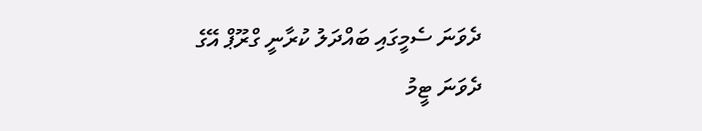ދެވަނަ ސެމީގައި ބައްދަލު ކުރާނީ ގްރޫޕް އޭގެ ދެވަނަ ޓީމު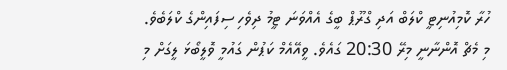ހުރާ ކޮމިއުނިޓީ ކްލަބް އަދި ގްރޫޕް ބީގެ އެއްވަނަ ޓީމު ދިވެހި ސިފައިންގެ ކްލަބެވެ. މި މެޗް އޮންނާނީ މިރޭ 20:30 ގައެވެ. ވީއޭއެމް ކަޕުން ގައުމީ ވޮލީބޯޅަ ލީގަށް މި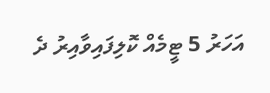އަހަރު 5 ޓީމެއް ކޮލިފައިވާއިރު ދެ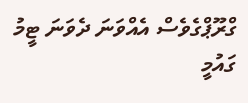ގްރޫޕްގެވެސް އެއްވަނަ ދެވަނަ ޓީމު ގައުމީ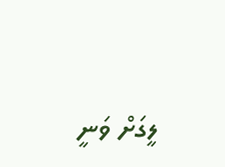ލީގަށް ވަނީ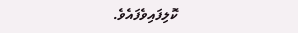ކޮލިފައިވެފައެވެ.